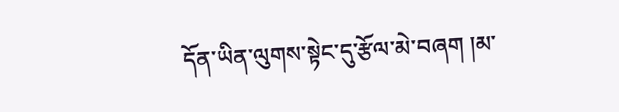དོན་ཡིན་ལུགས་སྟེང་དུ་རྩོལ་མེ་བཞག །མ་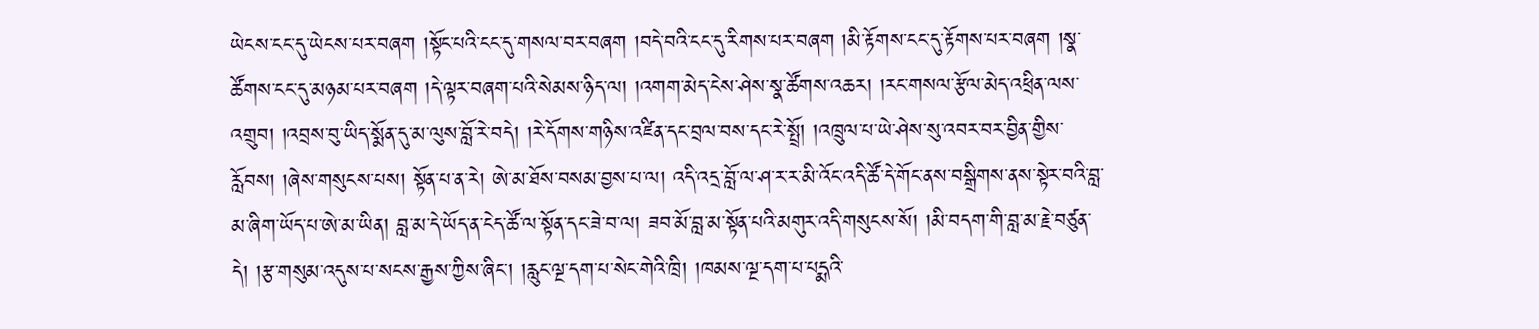ཡེངས་ངང་དུ་ཡེངས་པར་བཞག །སྟོང་པའི་ངང་དུ་གསལ་བར་བཞག །བདེ་བའི་ངང་དུ་རིགས་པར་བཞག །མི་རྟོགས་ངང་དུ་རྟོགས་པར་བཞག །སྣ་ཚོགས་ངང་དུ་མཉམ་པར་བཞག །དེ་ལྟར་བཞག་པའི་སེམས་ཉིད་ལ། །འགག་མེད་ངེས་ཤེས་སྣ་ཚོགས་འཆར། །རང་གསལ་རྩོལ་མེད་འཕྲིན་ལས་འགྲུབ། །འབྲས་བུ་ཡིད་སྨོན་དུ་མ་ལུས་བློ་རེ་བདེ། །རེ་དོགས་གཉིས་འཛིན་དང་བྲལ་བས་དང་རེ་སྤྲོ། །འཁྲུལ་པ་ཡེ་ཤེས་སུ་འབར་བར་བྱིན་གྱིས་རློབས། །ཞེས་གསུངས་པས། སྟོན་པ་ན་རེ། ཨེ་མ་ཐོས་བསམ་བྱས་པ་ལ། འདི་འདྲ་བློ་ལ་ཤ་ར་ར་མི་འོང་འདི་ཚོ་དེ་གོང་ནས་བསྒྲིགས་ནས་སྟེར་བའི་བླ་མ་ཞིག་ཡོད་པ་ཨེ་མ་ཡིན། བླ་མ་དེ་ཡོད་ན་ངེད་ཚོ་ལ་སྟོན་དང་ཟེ་བ་ལ། ཟབ་མོ་བླ་མ་སྟོན་པའི་མགུར་འདི་གསུངས་སོ། །མི་བདག་གི་བླ་མ་རྗེ་བཙུན་དེ། །རྩ་གསུམ་འདུས་པ་སངས་རྒྱས་ཀྱིས་ཞིང་། །རླུང་ལྔ་དག་པ་སེང་གེའི་ཁྲི། །ཁམས་ལྔ་དག་པ་པདྨའི་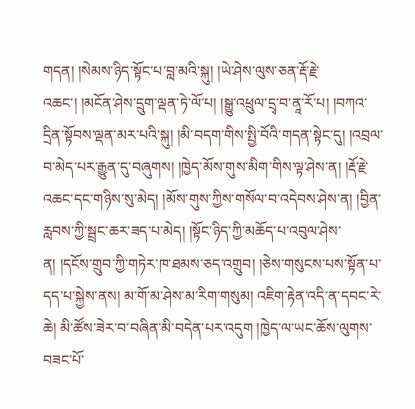གདན། །སེམས་ཉིད་སྟོང་པ་བླ་མའི་སྐུ། །ཡེ་ཤེས་ལུས་ཅན་རྡོ་རྗེ་འཆང་། །མངོན་ཤེས་དྲུག་ལྡན་ཏེ་ལོ་པ། །སྒྱུ་འཕྲུལ་དྲྭ་བ་ནཱ་རོ་པ། །བཀའ་དྲིན་སྟོབས་ལྡན་མར་པའི་སྐུ། །མི་བདག་གིས་སྤྱི་བོའི་གདན་སྟེང་དུ། །འབྲལ་བ་མེད་པར་རྒྱུན་དུ་བཞུགས། །ཁྱེད་མོས་གུས་མིག་གིས་ལྟ་ཤེས་ན། །རྡོ་རྗེ་འཆང་དང་གཉིས་སུ་མེད། །མོས་གུས་ཀྱིས་གསོལ་བ་འདེབས་ཤེས་ན། །བྱིན་རླབས་ཀྱི་སྦྲང་ཆར་ཟད་པ་མེད། །སྟོང་ཉིད་ཀྱི་མཆོད་པ་འབུལ་ཤེས་ན། །དངོས་གྲུབ་ཀྱི་གཏེར་ཁ་ཐམས་ཅད་འགྲུབ། །ཅེས་གསུངས་པས་སྟོན་པ་དད་པ་སྐྱེས་ནས། མ་གོ་མ་ཤེས་མ་རིག་གསུམ། འཇིག་རྟེན་འདི་ན་དབང་རེ་ཆེ། མི་ཚོས་ཟེར་བ་བཞིན་མི་བདེན་པར་འདུག །ཁྱེད་ལ་ཡང་ཆོས་ལུགས་བཟང་པོ་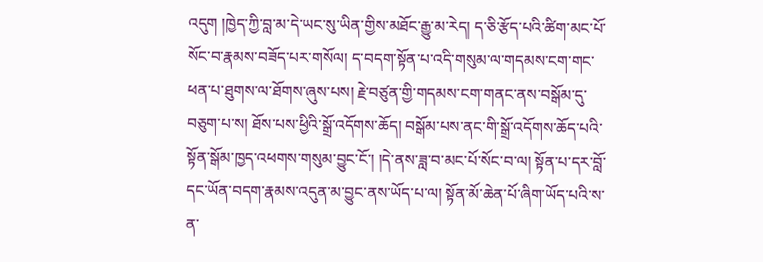འདུག །ཁྱེད་ཀྱི་བླ་མ་དེ་ཡང་སུ་ཡིན་གྱིས་མཐོང་རྒྱུ་མ་རེད། ད་ཅི་རྩོད་པའི་ཚིག་མང་པོ་སོང་བ་རྣམས་བཟོད་པར་གསོལ། ད་བདག་སྟོན་པ་འདི་གསུམ་ལ་གདམས་ངག་གང་ཕན་པ་ཐུགས་ལ་ཐོགས་ཞུས་པས། རྗེ་བཙུན་གྱི་གདམས་ངག་གནང་ནས་བསྒོམ་དུ་བཅུག་པ་ས། ཐོས་པས་ཕྱིའི་སྒྲོ་འདོགས་ཆོད། བསྒོམ་པས་ནང་གི་སྒྲོ་འདོགས་ཆོད་པའི་སྟོན་སྒོམ་ཁྱད་འཕགས་གསུམ་བྱུང་ངོ་། །དེ་ནས་ཟླ་བ་མང་པོ་སོང་བ་ལ། སྟོན་པ་དར་བློ་དང་ཡོན་བདག་རྣམས་འདུན་མ་བྱུང་ནས་ཡོད་པ་ལ། སྟོན་མོ་ཆེན་པོ་ཞིག་ཡོད་པའི་ས་ན་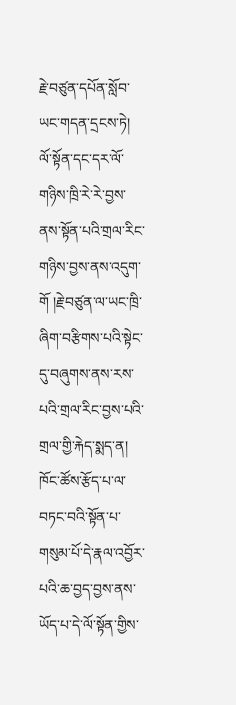རྗེ་བཙུན་དཔོན་སློབ་ཡང་གདན་དྲངས་ཏེ། ལོ་སྟོན་དང་དར་ལོ་གཉིས་ཁྲི་རེ་རེ་བྱས་ནས་སྟོན་པའི་གྲལ་རིང་གཉིས་བྱས་ནས་འདུག་གོ །རྗེ་བཙུན་ལ་ཡང་ཁྲི་ཞིག་བརྩིགས་པའི་སྟེང་དུ་བཞུགས་ནས་རས་པའི་གྲལ་རིང་བྱས་པའི་གྲལ་གྱི་རྐེད་སྨད་ན། ཁོང་ཚོས་རྩོད་པ་ལ་བཏང་བའི་སྟོན་པ་གསུམ་པོ་དེ་རྣལ་འབྱོར་པའི་ཆ་བྱད་བྱས་ནས་ཡོད་པ་དེ་ལོ་སྟོན་གྱིས་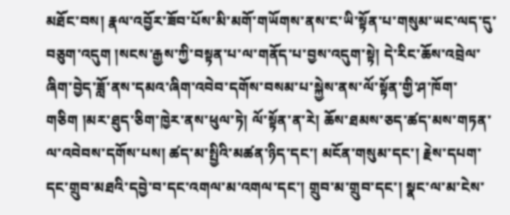མཐོང་བས། རྣལ་འབྱོར་ཟོབ་པོས་མི་མགོ་གཡོགས་ནས་ང་ཡི་སྟོན་པ་གསུམ་ཡང་ལད་དུ་བཅུག་འདུག །སངས་རྒྱས་ཀྱི་བསྟན་པ་ལ་གནོད་པ་བྱས་འདུག་སྟེ། དེ་རིང་ཆོས་འབྲེལ་ཞིག་བྱེད་ཟློ་ནས་དམའ་ཞིག་འབེབ་དགོས་བསམ་པ་སྐྱེས་ནས་ལོ་སྟོན་གྱི་ཤ་ཁོག་གཅིག །མར་ཐུད་ཅིག་ཁྱེར་ནས་ཕུལ་ཏེ། ལོ་སྟོན་ན་རེ། ཆོས་ཐམས་ཅད་ཚད་མས་གཏན་ལ་འབེབས་དགོས་པས། ཚད་མ་སྤྱིའི་མཚན་ཉིད་དང་། མངོན་གསུམ་དང་། རྗེས་དཔག་དང་གྲུབ་མཐའི་དབྱེ་བ་དང་འགལ་མ་འགལ་དང་། གྲུབ་མ་གྲུབ་དང་། སྣང་ལ་མ་ངེས་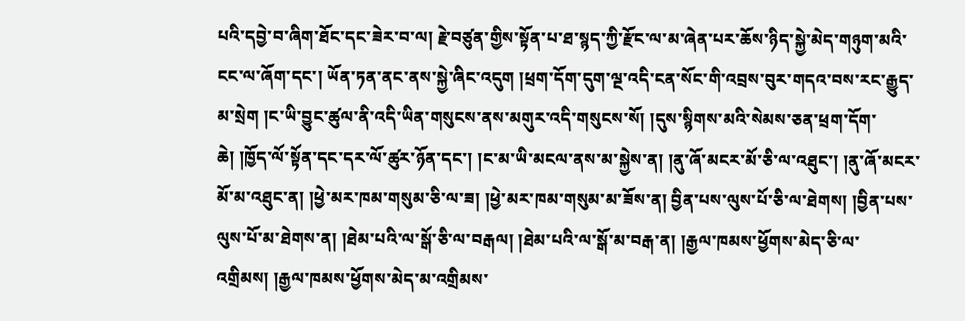པའི་དབྱེ་བ་ཞིག་ཐོང་དང་ཟེར་བ་ལ། རྗེ་བཙུན་གྱིས་སྟོན་པ་ཐ་སྙད་ཀྱི་རྫོང་ལ་མ་ཞེན་པར་ཆོས་ཉིད་སྐྱེ་མེད་གཉུག་མའི་ངང་ལ་ཞོག་དང་། ཡོན་ཏན་ནང་ནས་སྐྱེ་ཞིང་འདུག །ཕྲག་དོག་དུག་ལྔ་འདི་ངན་སོང་གི་འབྲས་བུར་གདའ་བས་རང་རྒྱུད་མ་སྲེག །ང་ཡི་བྱུང་ཚུལ་ནི་འདི་ཡིན་གསུངས་ནས་མགུར་འདི་གསུངས་སོ། །དུས་སྙིགས་མའི་སེམས་ཅན་ཕྲག་དོག་ཆེ། །ཁྱོད་ལོ་སྟོན་དང་དར་ལོ་ཚུར་ཉོན་དང་། །ང་མ་ཡི་མངལ་ནས་མ་སྐྱེས་ན། །ནུ་ཞོ་མངར་མོ་ཅི་ལ་འཐུང་། །ནུ་ཞོ་མངར་མོ་མ་འཐུང་ན། །ཕྱེ་མར་ཁམ་གསུམ་ཅི་ལ་ཟ། །ཕྱེ་མར་ཁམ་གསུམ་མ་ཟོས་ན། བྱིན་པས་ལུས་པོ་ཅི་ལ་ཐེགས། །བྱིན་པས་ལུས་པོ་མ་ཐེགས་ན། །ཐེམ་པའི་ལ་སྒོ་ཅི་ལ་བརྒལ། །ཐེམ་པའི་ལ་སྒོ་མ་བརྒ་ན། །རྒྱལ་ཁམས་ཕྱོགས་མེད་ཅི་ལ་འགྲིམས། །རྒྱལ་ཁམས་ཕྱོགས་མེད་མ་འགྲིམས་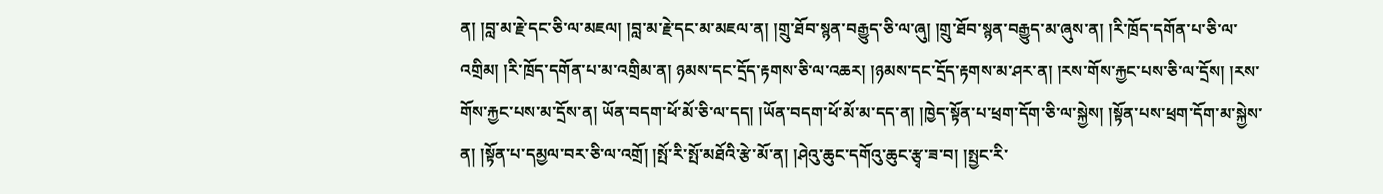ན། །བླ་མ་རྗེ་དང་ཅི་ལ་མཇལ། །བླ་མ་རྗེ་དང་མ་མཇལ་ན། །གྲུ་ཐོབ་སྙན་བརྒྱུད་ཅི་ལ་ཞུ། །གྲུ་ཐོབ་སྙན་བརྒྱུད་མ་ཞུས་ན། །རི་ཁྲོད་དགོན་པ་ཅི་ལ་འགྲིམ། །རི་ཁྲོད་དགོན་པ་མ་འགྲིམ་ན། ཉམས་དང་དྲོད་རྟགས་ཅི་ལ་འཆར། །ཉམས་དང་དྲོད་རྟགས་མ་ཤར་ན། །རས་གོས་རྐྱང་པས་ཅི་ལ་དྲོས། །རས་གོས་རྐྱང་པས་མ་དྲོས་ན། ཡོན་བདག་ཕོ་མོ་ཅི་ལ་དད། །ཡོན་བདག་ཕོ་མོ་མ་དད་ན། །ཁྱེད་སྟོན་པ་ཕྲག་དོག་ཅི་ལ་སྐྱེས། །སྟོན་པས་ཕྲག་དོག་མ་སྐྱེས་ན། །སྟོན་པ་དམྱལ་བར་ཅི་ལ་འགྲོ། །སྤོ་རི་སྤོ་མཐོའི་རྩེ་མོ་ན། །ཤེའུ་ཆུང་དགོའུ་ཆུང་རྩྭ་ཟ་བ། །སྤྱང་རི་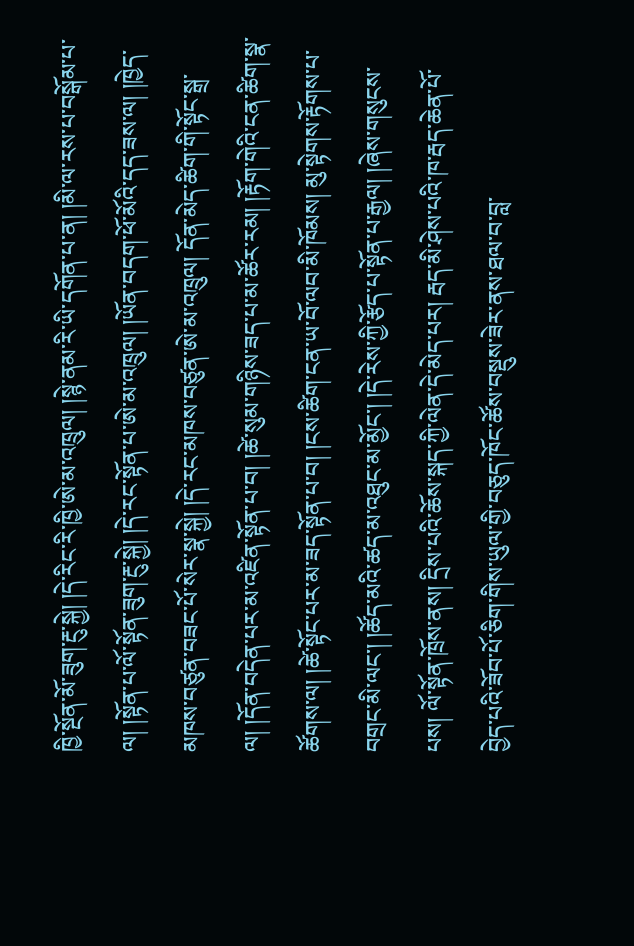ཁྱི་སྔོན་མོ་ཟུག་རྔུ་སྐྱེ། །དེ་རིང་རི་ཁྱི་ཨེ་མ་འཁྲུལ། །སྙེ་ནམ་རི་ཡི་དགོན་པ་ན། །མི་ལ་རས་པ་བསྒོམ་པ་ལ། །སྟོན་པ་ལོ་སྟོན་ཟུག་རྔུ་སྐྱེ། །དེ་རང་སྟོན་པ་ཨེ་མ་འཁྲུལ། །ཡོན་བདག་ཕོ་མོའི་དད་ཟས་ལ། །ཁྱེད་མཁས་བཙུན་བཟང་པོ་སེར་སྣ་སྐྱེ། །དེ་རང་མཁས་བཙུན་ཨེ་མ་འཁྲུལ། དོན་མེད་ཚིག་གི་སྟོང་སྒྲ་ལ། །དོན་བདེན་པར་མ་འཛིན་སྟོན་པ་བ། །ཚེ་སུམ་གཉིས་ཟད་པ་མ་ཚོར་རམ། །རྟོག་གེའི་ངན་ཚིག་སྣ་ཚོགས་ལ། །ཚེ་སྟོང་པར་མ་ཟད་སྟོན་པ་བ། །ངས་ཚིག་ངན་ཡ་བོ་ལབ་མི་ཁོམས། མུ་སྟེགས་རྟོགས་པ་བགྲང་མི་ལང་། །ཚོད་མའི་ཚད་མ་འཐུང་མ་མྱོང་། །དེ་རེས་ཀྱི་རྩོད་པ་སྟོན་པ་རྒྱལ། །ཞེས་གསུངས་པས། ལོ་སྟོན་ཁྲོས་ནས། དྲིས་པའི་ཆོས་སྐད་ཀྱི་ལེན་དེ་མེད་པར། རྦད་མི་ཤེས་པའི་ཁ་རྦད་ཆེན་པོ་བྱེད་པའི་ཟོབ་པོ་ཅིག་གིས་ཡུལ་གྱི་བཅུད་ཁོང་ཚོས་བསྡུས་ཟེར་ནས་ཐལ་བ་བླ་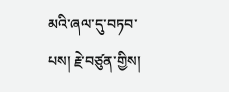མའི་ཞལ་དུ་བཏབ་པས། རྗེ་བཙུན་གྱིས།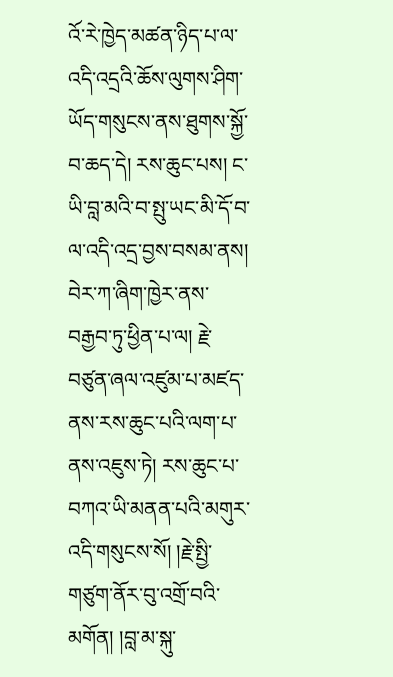འོ་རེ་ཁྱེད་མཚན་ཉིད་པ་ལ་འདི་འདྲའི་ཆོས་ལུགས་ཤིག་ཡོད་གསུངས་ནས་ཐུགས་སྐྱོ་བ་ཆད་དེ། རས་ཆུང་པས། ང་ཡི་བླ་མའི་བ་སྤུ་ཡང་མི་དོ་བ་ལ་འདི་འདྲ་བྱས་བསམ་ནས། བེར་ཀ་ཞིག་ཁྱེར་ནས་བརྒྱབ་ཏུ་ཕྱིན་པ་ལ། རྗེ་བཙུན་ཞལ་འཛུམ་པ་མཛད་ནས་རས་ཆུང་པའི་ལག་པ་ནས་འཇུས་ཏེ། རས་ཆུང་པ་བཀའ་ཡི་མནན་པའི་མགུར་འདི་གསུངས་སོ། །རྗེ་སྤྱི་གཙུག་ནོར་བུ་འགྲོ་བའི་མགོན། །བླ་མ་སྐུ་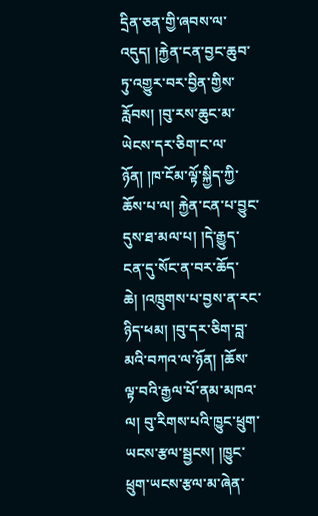དྲིན་ཅན་གྱི་ཞབས་ལ་འདུད། །རྐྱེན་ངན་བྱང་ཆུབ་ཏུ་འགྱུར་བར་བྱིན་གྱིས་རློབས། །བུ་རས་ཆུང་མ་ཡེངས་དར་ཅིག་ང་ལ་ཉོན། །ཁ་ངོམ་ལྟོ་སྐྱིད་ཀྱི་ཆོས་པ་ལ། རྐྱེན་ངན་པ་བྱུང་དུས་ཐ་མལ་པ། །དེ་རྒྱུད་ངན་དུ་སོང་ན་བར་ཆོད་ཆེ། །འཁྲུགས་པ་བྱས་ན་རང་ཉིད་ཕམ། །བུ་དར་ཅིག་བླ་མའི་བཀའ་ལ་ཉོན། །ཆོས་ལྟ་བའི་རྒྱལ་པོ་ནམ་མཁའ་ལ། བུ་རིགས་པའི་ཁྱུང་ཕྲུག་ཡངས་རྩལ་སྦྱངས། །ཁྱུང་ཕྲུག་ཡངས་རྩལ་མ་ཞེན་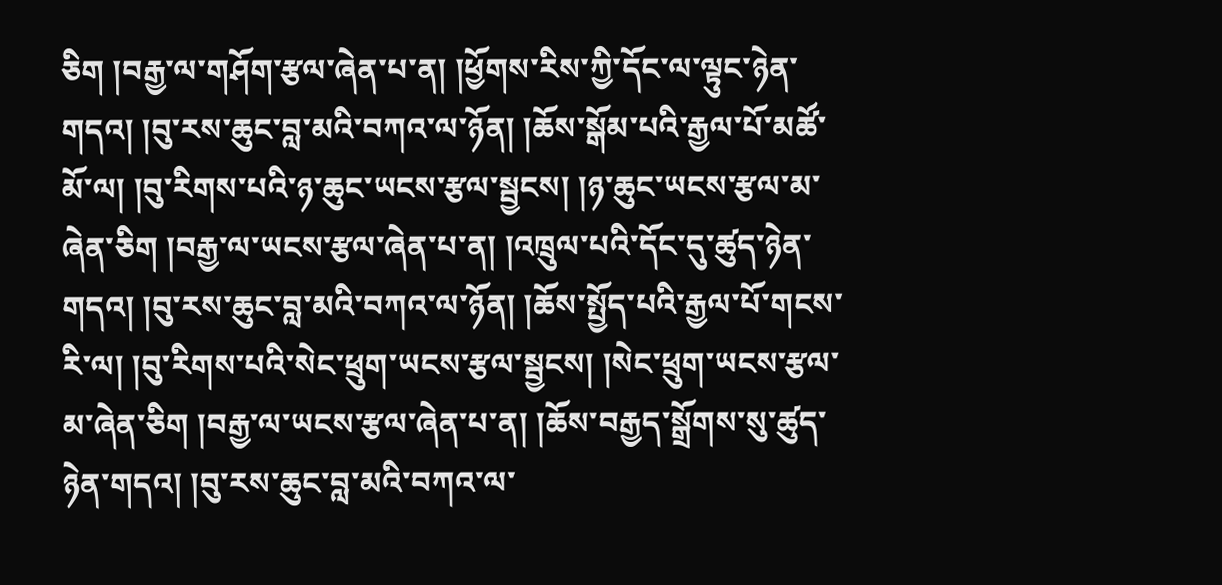ཅིག །བརྒྱ་ལ་གཤོག་རྩལ་ཞེན་པ་ན། །ཕྱོགས་རིས་ཀྱི་དོང་ལ་ལྟུང་ཉེན་གདའ། །བུ་རས་ཆུང་བླ་མའི་བཀའ་ལ་ཉོན། །ཆོས་སྒོམ་པའི་རྒྱལ་པོ་མཚོ་མོ་ལ། །བུ་རིགས་པའི་ཉ་ཆུང་ཡངས་རྩལ་སྦྱངས། །ཉ་ཆུང་ཡངས་རྩལ་མ་ཞེན་ཅིག །བརྒྱ་ལ་ཡངས་རྩལ་ཞེན་པ་ན། །འཁྲུལ་པའི་དོང་དུ་ཚུད་ཉེན་གདའ། །བུ་རས་ཆུང་བླ་མའི་བཀའ་ལ་ཉོན། །ཆོས་སྤྱོད་པའི་རྒྱལ་པོ་གངས་རི་ལ། །བུ་རིགས་པའི་སེང་ཕྲུག་ཡངས་རྩལ་སྦྱངས། །སེང་ཕྲུག་ཡངས་རྩལ་མ་ཞེན་ཅིག །བརྒྱ་ལ་ཡངས་རྩལ་ཞེན་པ་ན། །ཆོས་བརྒྱད་སྒྲོགས་སུ་ཚུད་ཉེན་གདའ། །བུ་རས་ཆུང་བླ་མའི་བཀའ་ལ་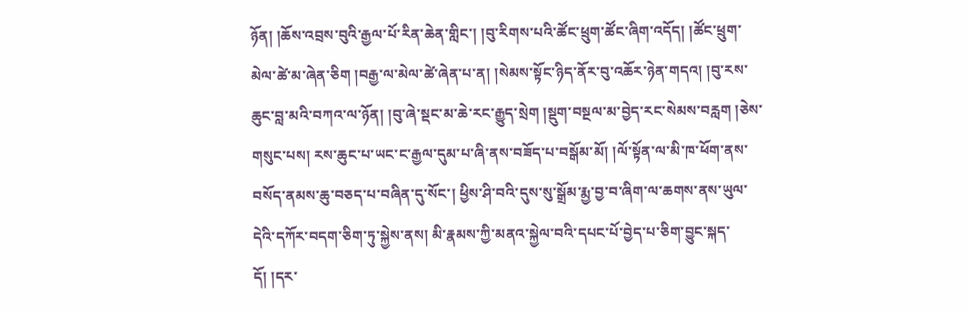ཉོན། །ཆོས་འབྲས་བུའི་རྒྱལ་པོ་རིན་ཆེན་གླིང་། །བུ་རིགས་པའི་ཚོང་ཕྲུག་ཚོང་ཞིག་འདོད། །ཚོང་ཕྲུག་མེལ་ཚེ་མ་ཞེན་ཅིག །བརྒྱ་ལ་མེལ་ཚེ་ཞེན་པ་ན། །སེམས་སྟོང་ཉིད་ནོར་བུ་འཆོར་ཉེན་གདའ། །བུ་རས་ཆུང་བླ་མའི་བཀའ་ལ་ཉོན། །བུ་ཞེ་སྡང་མ་ཆེ་རང་རྒྱུད་སྲེག །སྡུག་བསྔལ་མ་བྱེད་རང་སེམས་བརླག །ཅེས་གསུང་པས། རས་ཆུང་པ་ཡང་ང་རྒྱལ་དུམ་པ་ཞི་ནས་བཟོད་པ་བསྒོམ་མོ། །ལོ་སྟོན་ལ་མི་ཁ་ཕོག་ནས་བསོད་ནམས་ཆུ་བཅད་པ་བཞིན་དུ་སོང་། ཕྱིས་ཤི་བའི་དུས་སུ་སྒྲོམ་རྨྱ་བྱ་བ་ཞིག་ལ་ཆགས་ནས་ཡུལ་དེའི་དཀོར་བདག་ཅིག་ཏུ་སྐྱེས་ནས། མི་རྣམས་ཀྱི་མནའ་སྐྱེལ་བའི་དཔང་པོ་བྱེད་པ་ཅིག་བྱུང་སྐད་དོ། །དར་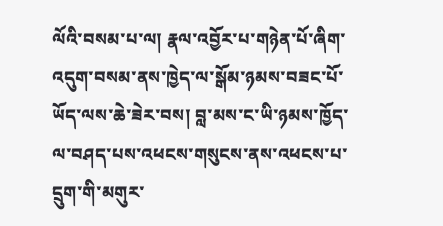ལོའི་བསམ་པ་ལ། རྣལ་འབྱོར་པ་གཉེན་པོ་ཞིག་འདུག་བསམ་ནས་ཁྱེད་ལ་སྒོམ་ཉམས་བཟང་པོ་ཡོད་ལས་ཆེ་ཟེར་བས། བླ་མས་ང་ཡི་ཉམས་ཁྱོད་ལ་བཤད་པས་འཕངས་གསུངས་ནས་འཕངས་པ་དྲུག་གི་མགུར་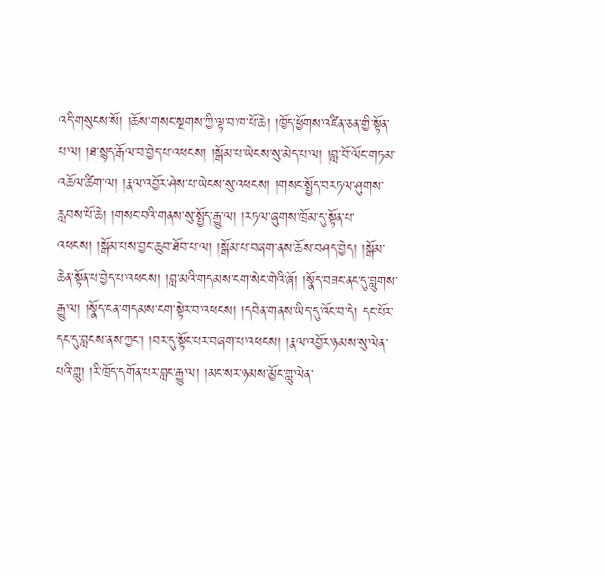འདི་གསུངས་སོ། །ཆོས་གསང་སྔགས་ཀྱི་ལྟ་བ་ཁ་པོ་ཆེ། །ཁྱོད་ཕྱོགས་འཛིན་ཅན་གྱི་སྟོན་པ་ལ། །ཐ་སྙད་རྒོལ་བ་བྱེད་པ་འཕངས། །སྒོམ་པ་ཡེངས་སུ་མེད་པ་ལ། །བླ་བོ་ལོང་གཏམ་འཆོལ་ཚིག་ལ། །རྣལ་འབྱོར་ཤེས་པ་ཡེངས་སུ་འཕངས། །གསང་སྤྱོད་བརཏལ་ཤུགས་རླབས་པོ་ཆེ། །གསང་བའི་གནས་སུ་སྤྱོད་རྒྱུ་ལ། །རཏལ་ཞུགས་ཁྲོམ་དུ་སྟོན་པ་འཕངས། །སྒོམ་པས་བྱང་ཆུབ་ཐོབ་པ་ལ། །སྒོམ་པ་བཞག་ནས་ཆོས་བཤད་བྱེད། །སྒོམ་ཆེན་སྟོན་པ་བྱེད་པ་འཕངས། །བླ་མའི་གདམས་ངག་སེང་གེའི་ཞོ། །སྣོད་བཟང་ནང་དུ་བླུགས་རྒྱུ་ལ། །སྣོད་ངན་གདམས་ངག་སྟེར་བ་འཕངས། །དབེན་གནས་ཡིད་དུ་འོང་བ་དེ། དང་པོར་དང་དུ་བླངས་ནས་ཀྱང་། །བར་དུ་སྟོང་པར་བཞག་པ་འཕངས། །རྣལ་འབྱོར་ཉམས་སུ་ལེན་པའི་གླུ། །རི་ཁྲོད་དགོན་པར་བླང་རྒྱུ་ལ། །མང་སར་ཉམས་མྱོང་གླུ་ལེན་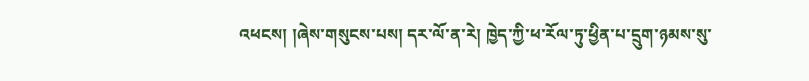འཕངས། །ཞེས་གསུངས་པས། དར་ལོ་ན་རེ། ཁྱེད་ཀྱི་ཕ་རོལ་ཏུ་ཕྱིན་པ་དྲུག་ཉམས་སུ་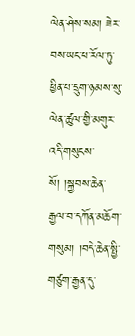ལེན་ཤེས་སམ། ཟེར་བས་ཡང་ཕ་རོལ་ཏུ་ཕྱིན་པ་དྲུག་ཉམས་སུ་ལེན་ཚུལ་གྱི་མགུར་འདི་གསུངས་སོ། །སྐྱབས་ཆེན་རྒྱལ་བ་དཀོན་མཆོག་གསུམ། །བདེ་ཆེན་སྤྱི་གཙུག་རྒྱན་དུ་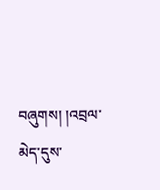བཞུགས། །འབྲལ་མེད་དུས་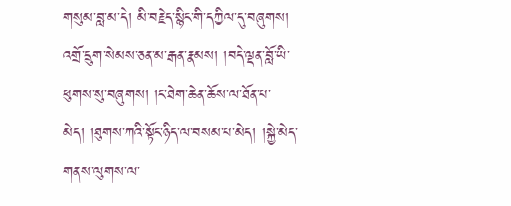གསུམ་བླ་མ་དེ། མི་བརྗེད་སྙིང་གི་དཀྱིལ་དུ་བཞུགས། འགྲོ་དྲུག་སེམས་ཅན་མ་རྒན་རྣམས། །བདེ་ལྡན་བློ་ཡི་ཕུགས་སུ་བཞུགས། །ང་ཐེག་ཆེན་ཆོས་ལ་ཐོན་པ་མེད། །ཐུགས་ཀའི་སྟོང་ཉིད་ལ་བསམ་པ་མེད། །སྐྱེ་མེད་གནས་ལུགས་ལ་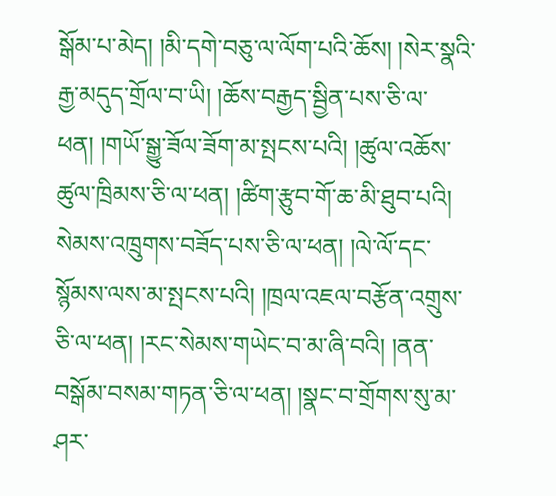སྒོམ་པ་མེད། །མི་དགེ་བཅུ་ལ་ལོག་པའི་ཆོས། །སེར་སྣའི་རྒྱ་མདུད་གྲོལ་བ་ཡི། །ཆོས་བརྒྱད་སྦྱིན་པས་ཅི་ལ་ཕན། །གཡོ་སྒྱུ་ཟོལ་ཟོག་མ་སྤངས་པའི། །ཚུལ་འཆོས་ཚུལ་ཁྲིམས་ཅི་ལ་ཕན། །ཚིག་རྩུབ་གོ་ཆ་མི་ཐུབ་པའི། སེམས་འཁྲུགས་བཟོད་པས་ཅི་ལ་ཕན། །ལེ་ལོ་དང་སྙོམས་ལས་མ་སྤངས་པའི། །ཁྲལ་འཇལ་བརྩོན་འགྲུས་ཅི་ལ་ཕན། །རང་སེམས་གཡེང་བ་མ་ཞི་བའི། །ནན་བསྒོམ་བསམ་གཏན་ཅི་ལ་ཕན། །སྣང་བ་གྲོགས་སུ་མ་ཤར་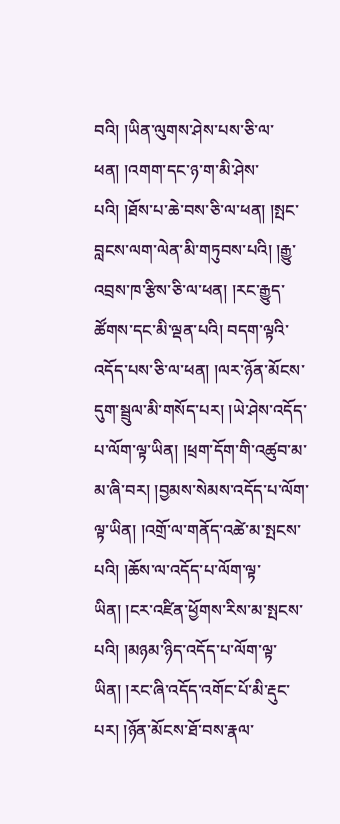བའི། །ཡིན་ལུགས་ཤེས་པས་ཅི་ལ་ཕན། །འགག་དང་ཉ་ག་མི་ཤེས་པའི། །ཐོས་པ་ཆེ་བས་ཅི་ལ་ཕན། །སྤང་བླངས་ལག་ལེན་མི་གཏུབས་པའི། །རྒྱུ་འབྲས་ཁ་རྩིས་ཅི་ལ་ཕན། །རང་རྒྱུད་ཚོགས་དང་མི་ལྡན་པའི། བདག་ལྟའི་འདོད་པས་ཅི་ལ་ཕན། །ལར་ཉོན་མོངས་དུག་སྦྲུལ་མི་གསོད་པར། །ཡེ་ཤེས་འདོད་པ་ལོག་ལྟ་ཡིན། །ཕྲག་དོག་གི་འཚུབ་མ་མ་ཞི་བར། །བྱམས་སེམས་འདོད་པ་ལོག་ལྟ་ཡིན། །འགྲོ་ལ་གནོད་འཚེ་མ་སྤངས་པའི། །ཆོས་ལ་འདོད་པ་ལོག་ལྟ་ཡིན། །ངར་འཛིན་ཕྱོགས་རིས་མ་སྤངས་པའི། །མཉམ་ཉིད་འདོད་པ་ལོག་ལྟ་ཡིན། །རང་ཞི་འདོད་འགོང་པོ་མི་རྡུང་པར། །ཉོན་མོངས་ཐོ་བས་རྣལ་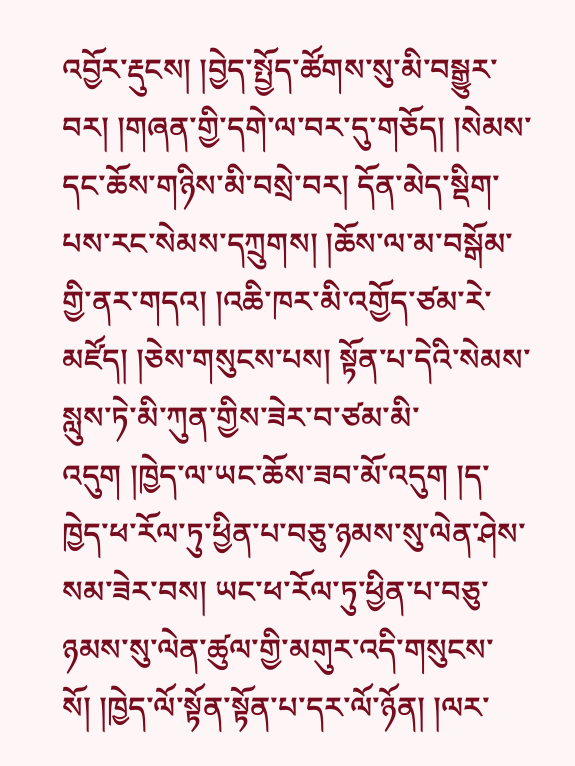འབྱོར་རྡུངས། །བྱེད་སྤྱོད་ཚོགས་སུ་མི་བསྒྱུར་བར། །གཞན་གྱི་དགེ་ལ་བར་དུ་གཅོད། །སེམས་དང་ཆོས་གཉིས་མི་བསྲེ་བར། དོན་མེད་སྡིག་པས་རང་སེམས་དཀྲུགས། །ཆོས་ལ་མ་བསྒོམ་གྱི་ནར་གདའ། །འཆི་ཁར་མི་འགྱོད་ཙམ་རེ་མཛོད། །ཅེས་གསུངས་པས། སྟོན་པ་དེའི་སེམས་སླུས་ཏེ་མི་ཀུན་གྱིས་ཟེར་བ་ཙམ་མི་འདུག །ཁྱེད་ལ་ཡང་ཆོས་ཟབ་མོ་འདུག །ད་ཁྱེད་ཕ་རོལ་ཏུ་ཕྱིན་པ་བཅུ་ཉམས་སུ་ལེན་ཤེས་སམ་ཟེར་བས། ཡང་ཕ་རོལ་ཏུ་ཕྱིན་པ་བཅུ་ཉམས་སུ་ལེན་ཚུལ་གྱི་མགུར་འདི་གསུངས་སོ། །ཁྱེད་ལོ་སྟོན་སྟོན་པ་དར་ལོ་ཉོན། །ལར་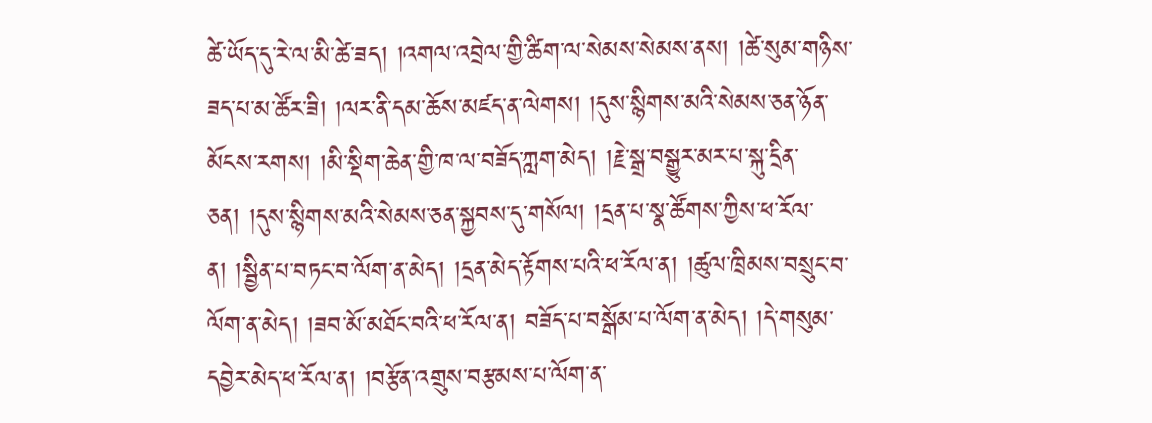ཚེ་ཡོད་དུ་རེ་ལ་མི་ཚེ་ཟད། །འགལ་འབྲེལ་གྱི་ཚིག་ལ་སེམས་སེམས་ནས། །ཚེ་སུམ་གཉིས་ཟད་པ་མ་ཚོར་ཟི། །ལར་ནི་དམ་ཆོས་མཛད་ན་ལེགས། །དུས་སྙིགས་མའི་སེམས་ཅན་ཉོན་མོངས་རགས། །མི་སྡིག་ཆེན་གྱི་ཁ་ལ་བཟོད་ཀླག་མེད། །རྗེ་སྒྲ་བསྒྱུར་མར་པ་སྐུ་དྲིན་ཅན། །དུས་སྙིགས་མའི་སེམས་ཅན་སྐྱབས་དུ་གསོལ། །དྲན་པ་སྣ་ཚོགས་ཀྱིས་ཕ་རོལ་ན། །སྦྱིན་པ་བཏང་བ་ལོག་ན་མེད། །དྲན་མེད་རྟོགས་པའི་ཕ་རོལ་ན། །ཚུལ་ཁྲིམས་བསྲུང་བ་ལོག་ན་མེད། །ཟབ་མོ་མཐོང་བའི་ཕ་རོལ་ན། བཟོད་པ་བསྒོམ་པ་ལོག་ན་མེད། །དེ་གསུམ་དབྱེར་མེད་ཕ་རོལ་ན། །བརྩོན་འགྲུས་བརྩམས་པ་ལོག་ན་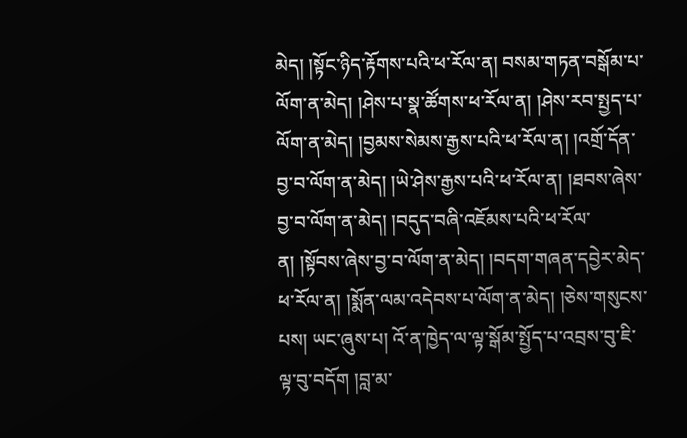མེད། །སྟོང་ཉིད་རྟོགས་པའི་ཕ་རོལ་ན། བསམ་གཏན་བསྒོམ་པ་ལོག་ན་མེད། །ཤེས་པ་སྣ་ཚོགས་ཕ་རོལ་ན། །ཤེས་རབ་སྤྱད་པ་ལོག་ན་མེད། །བྱམས་སེམས་རྒྱས་པའི་ཕ་རོལ་ན། །འགྲོ་དོན་བྱ་བ་ལོག་ན་མེད། །ཡེ་ཤེས་རྒྱས་པའི་ཕ་རོལ་ན། །ཐབས་ཞེས་བྱ་བ་ལོག་ན་མེད། །བདུད་བཞི་འཇོམས་པའི་ཕ་རོལ་ན། །སྟོབས་ཞེས་བྱ་བ་ལོག་ན་མེད། །བདག་གཞན་དབྱེར་མེད་ཕ་རོལ་ན། །སྨོན་ལམ་འདེབས་པ་ལོག་ན་མེད། །ཅེས་གསུངས་པས། ཡང་ཞུས་པ། འོ་ན་ཁྱེད་ལ་ལྟ་སྒོམ་སྤྱོད་པ་འབྲས་བུ་ཇི་ལྟ་བུ་བདོག །བླ་མ་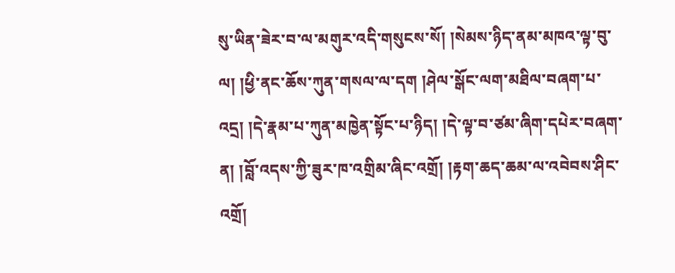སུ་ཡིན་ཟེར་བ་ལ་མགུར་འདི་གསུངས་སོ། །སེམས་ཉིད་ནམ་མཁའ་ལྟ་བུ་ལ། །ཕྱི་ནང་ཆོས་ཀུན་གསལ་ལ་དག །ཤེལ་སྒོང་ལག་མཐིལ་བཞག་པ་འདྲ། །དེ་རྣམ་པ་ཀུན་མཁྱེན་སྟོང་པ་ཉིད། །དེ་ལྟ་བ་ཙམ་ཞིག་དཔེར་བཞག་ན། །བློ་འདས་ཀྱི་ཟུར་ཁ་འགྲིམ་ཞིང་འགྲོ། །རྟག་ཆད་ཆམ་ལ་འབེབས་ཤིང་འགྲོ།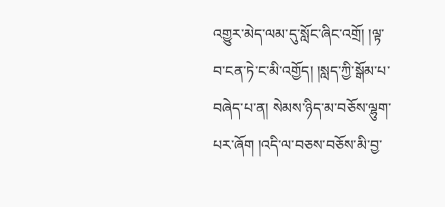འགྱུར་མེད་ལམ་དུ་སློང་ཞིང་འགྲོ། །ལྟ་བ་ངན་ཏེ་ང་མི་འགྱོད། །སླད་ཀྱི་སྒོམ་པ་བཞེད་པ་ན། སེམས་ཉིད་མ་བཅོས་ལྷུག་པར་ཞོག །འདི་ལ་བཅས་བཅོས་མི་བྱ་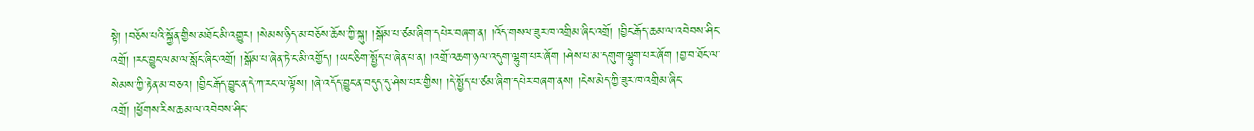སྟེ། །བཅོས་པའི་སྐྱོན་གྱིས་མཐོང་མི་འགྱུར། །སེམས་ཉིད་མ་བཅོས་ཆོས་ཀྱི་སྐུ། །སྒོམ་པ་ཙམ་ཞིག་དཔེར་བཞག་ན། །འོད་གསལ་ཟུར་ཁ་འགྲིམ་ཞིང་འགྲོ། །བྱིང་རྒོད་ཆམ་ལ་འབེབས་ཤིང་འགྲོ། །རང་བྱུང་ལམ་ལ་སློང་ཞིང་འགྲོ། །སྒོམ་པ་ཞེན་ཏེ་ང་མི་འགྱོད། །ཡང་ཅིག་སྤྱོད་པ་ཞེན་པ་ན། །འགྲོ་འཆག་ཉལ་འདུག་ལྷུག་པར་ཞོག །ཤེས་པ་མ་དགུག་ལྷུག་པར་ཞོག །བྱ་བ་ཐོང་ལ་སེམས་ཀྱི་རྟེན་མ་བཅའ། །བྱིང་རྒོད་བྱུང་ན་དེ་ཀ་རང་ལ་ལྟོས། །ཞེ་འདོད་བྱུང་ན་བདུད་དུ་ཤེས་པར་གྱིས། །དེ་སྤྱོད་པ་ཙམ་ཞིག་དཔེར་བཞག་ནས། །ངེས་མེད་ཀྱི་ཟུར་ཁ་འགྲིམ་ཞིང་འགྲོ། །ཕྱོགས་རིས་ཆམ་ལ་འབེབས་ཤིང་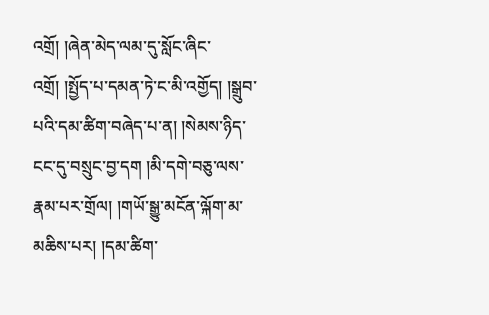འགྲོ། །ཞེན་མེད་ལམ་དུ་སློང་ཞིང་འགྲོ། །སྤྱོད་པ་དམན་ཏེ་ང་མི་འགྱོད། །སྒྲུབ་པའི་དམ་ཚིག་བཞེད་པ་ན། །སེམས་ཉིད་ངང་དུ་བསྲུང་བྱ་དག །མི་དགེ་བཅུ་ལས་རྣམ་པར་གྲོལ། །གཡོ་སྒྱུ་མངོན་ལྐོག་མ་མཆིས་པར། །དམ་ཚིག་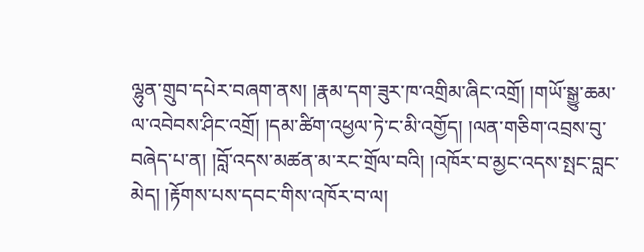ལྷུན་གྲུབ་དཔེར་བཞག་ནས། །རྣམ་དག་ཟུར་ཁ་འགྲིམ་ཞིང་འགྲོ། །གཡོ་སྒྱུ་ཆམ་ལ་འབེབས་ཤིང་འགྲོ། །དམ་ཚིག་འཕྱལ་ཏེ་ང་མི་འགྱོད། །ལན་གཅིག་འབྲས་བུ་བཞེད་པ་ན། །བློ་འདས་མཚན་མ་རང་གྲོལ་བའི། །འཁོར་བ་མྱང་འདས་སྤང་བླང་མེད། །རྟོགས་པས་དབང་གིས་འཁོར་བ་ལ།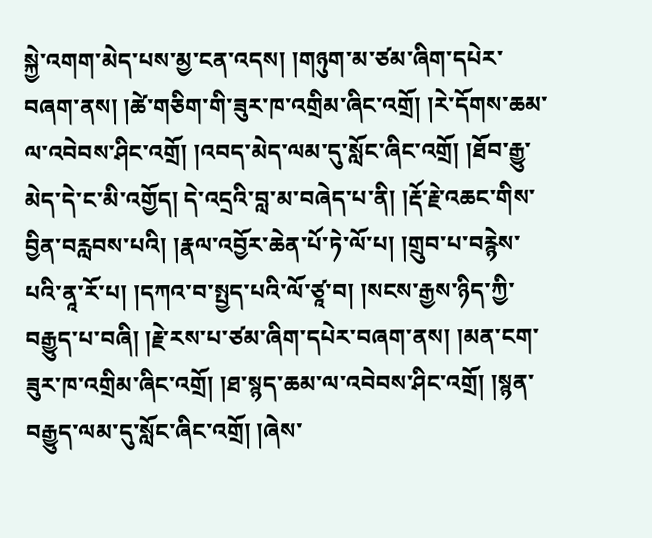སྐྱེ་འགག་མེད་པས་མྱ་ངན་འདས། །གཉུག་མ་ཙམ་ཞིག་དཔེར་བཞག་ནས། །ཚེ་གཅིག་གི་ཟུར་ཁ་འགྲིམ་ཞིང་འགྲོ། །རེ་དོགས་ཆམ་ལ་འབེབས་ཤིང་འགྲོ། །འབད་མེད་ལམ་དུ་སློང་ཞིང་འགྲོ། །ཐོབ་རྒྱུ་མེད་དེ་ང་མི་འགྱོད། དེ་འདྲའི་བླ་མ་བཞེད་པ་ནི། །རྡོ་རྗེ་འཆང་གིས་བྱིན་བརླབས་པའི། །རྣལ་འབྱོར་ཆེན་པོ་ཏེ་ལོ་པ། །གྲུབ་པ་བརྙེས་པའི་ནཱ་རོ་པ། །དཀའ་བ་སྤྱད་པའི་ལོ་ཙཱ་བ། །སངས་རྒྱས་ཉིད་ཀྱི་བརྒྱུད་པ་བཞི། །རྗེ་རས་པ་ཙམ་ཞིག་དཔེར་བཞག་ནས། །མན་ངག་ཟུར་ཁ་འགྲིམ་ཞིང་འགྲོ། །ཐ་སྙད་ཆམ་ལ་འབེབས་ཤིང་འགྲོ། །སྙན་བརྒྱུད་ལམ་དུ་སློང་ཞིང་འགྲོ། །ཞེས་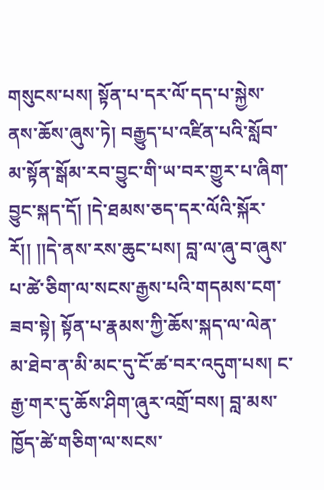གསུངས་པས། སྟོན་པ་དར་ལོ་དད་པ་སྐྱེས་ནས་ཆོས་ཞུས་ཏེ། བརྒྱུད་པ་འཛིན་པའི་སློབ་མ་སྟོན་སྒོམ་རབ་བྱུང་གི་ཡ་བར་གྱུར་པ་ཞིག་བྱུང་སྐད་དོ། །དེ་ཐམས་ཅད་དར་ལོའི་སྐོར་རོ།། །།དེ་ནས་རས་ཆུང་པས། བླ་ལ་ཞུ་བ་ཞུས་པ་ཚེ་ཅིག་ལ་སངས་རྒྱས་པའི་གདམས་ངག་ཟབ་སྟེ། སྟོན་པ་རྣམས་ཀྱི་ཆོས་སྐད་ལ་ལེན་མ་ཐེབ་ན་མི་མང་དུ་ངོ་ཚ་བར་འདུག་པས། ང་རྒྱ་གར་དུ་ཆོས་ཤིག་ཞུར་འགྲོ་བས། བླ་མས་ཁྱོད་ཚེ་གཅིག་ལ་སངས་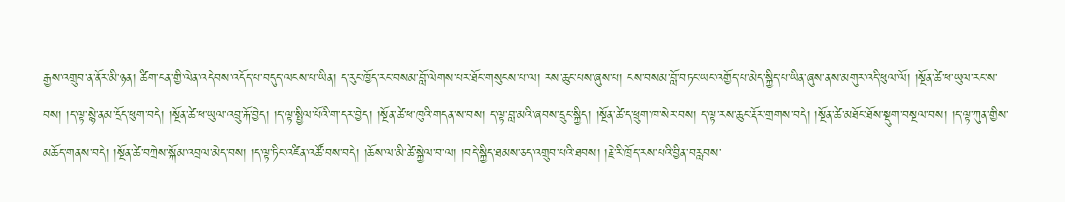རྒྱས་འགྲུབ་ན་ནོར་མི་ཉན། ཚིག་ངན་གྱི་ལེན་འདེབས་འདོད་པ་བདུད་ལངས་པ་ཡིན། ད་རུང་ཁྱོད་རང་བསམ་བློ་ལེགས་པར་ཐོང་གསུངས་པ་ལ། རས་ཆུང་པས་ཞུས་པ། ངས་བསམ་བློ་བཏང་ཡང་འགྱོད་པ་མེད་སྐྱིད་པ་ཡིན་ཞུས་ནས་མགུར་འདི་ཕུལ་ལོ། །སྔོན་ཚེ་ཕ་ཡུལ་རང་ས་བས། །ད་ལྟ་སྙེ་ནམ་དྲོད་ཕུག་བདེ། །སྔོན་ཚེ་ཕ་ཡུལ་འབྲུ་རྐོ་བྱེད། །ད་ལྟ་སྤྱིལ་པོའི་ག་དར་བྱེད། །སྔོན་ཚེ་ཕ་ཁུའི་གདན་ས་བས། ད་ལྟ་བླ་མའི་ཞབས་དྲུང་སྐྱིད། །སྔོན་ཚེ་ད་ཕྲུག་ཁ་སེར་བས། ད་ལྟ་རས་ཆུང་རྡོར་གྲགས་བདེ། །སྔོན་ཚེ་མཐོང་ཐོས་སྡུག་བསྔལ་བས། །ད་ལྟ་ཀུན་གྱིས་མཆོད་གནས་བདེ། །སྔོན་ཚེ་བཀྲེས་སྐོམ་འབྲལ་མེད་བས། །ད་ལྟ་ཏིང་འཛིན་འཚོ་བས་བདེ། །ཆོས་ལ་མི་ཚེ་སྐྱེལ་བ་ལ། །བདེ་སྐྱིད་ཐམས་ཅད་འགྲུབ་པའི་ཐབས། །རྗེ་རི་ཁྲོད་རས་པའི་བྱིན་བརླབས་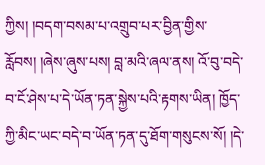ཀྱིས། །བདག་བསམ་པ་འགྲུབ་པར་བྱིན་གྱིས་རློབས། །ཞེས་ཞུས་པས། བླ་མའི་ཞལ་ནས། འོ་བུ་བདེ་བ་ངོ་ཤེས་པ་དེ་ཡོན་ཏན་སྐྱེས་པའི་རྟགས་ཡིན། ཁྱོད་ཀྱི་མིང་ཡང་བདེ་བ་ཡོན་ཏན་དུ་ཐོག་གསུངས་སོ། །དེ་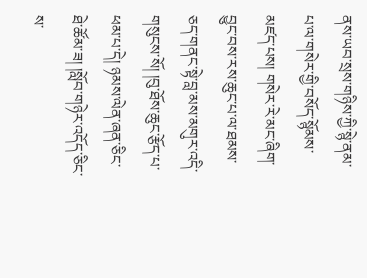ནས་ཡབ་སྲས་གཉིས་ཀྱི་སྙེ་ནམ་པ་ལ་གསེར་གྱི་བསོད་སྙོམས་མཛད་པས། གསེར་རེ་མང་ཞིག་བྱུང་བས་རས་ཆུང་པ་ལ་ཐམས་ཅད་གནང་སྟེ་བླ་མས་མགུར་འདི་གསུངས་སོ། །བུ་ཐོས་ཆུང་རྩོད་པ་ཕམ་པ་དེ། ཉམས་ལེན་ཞན་ཅིང་ཐེ་ཚོམ་ཟ། །སློབ་གཉེར་འདོད་ཅིང་ས་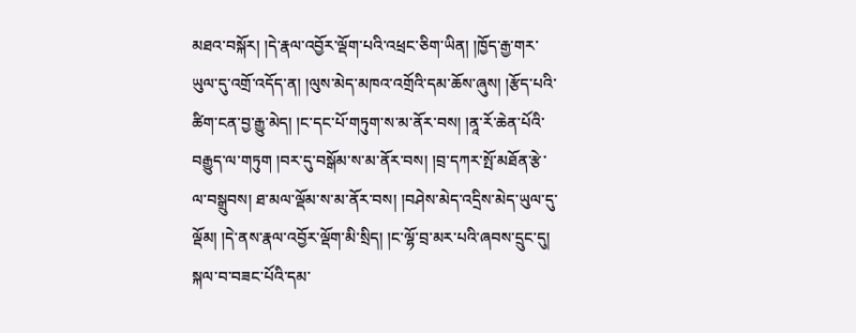མཐའ་བསྐོར། །དེ་རྣལ་འབྱོར་ལྡོག་པའི་འཕྲང་ཅིག་ཡིན། །ཁྱོད་རྒྱ་གར་ཡུལ་དུ་འགྲོ་འདོད་ན། །ལུས་མེད་མཁའ་འགྲོའི་དམ་ཆོས་ཞུས། །རྩོད་པའི་ཚིག་ངན་བྱ་རྒྱུ་མེད། །ང་དང་པོ་གཏུག་ས་མ་ནོར་བས། །ནཱ་རོ་ཆེན་པོའི་བརྒྱུད་ལ་གཏུག །བར་དུ་བསྒོམ་ས་མ་ནོར་བས། །བྲ་དཀར་སྤོ་མཐོན་རྩེ་ལ་བསྒྲུབས། ཐ་མལ་ལྡོམ་ས་མ་ནོར་བས། །བཤེས་མེད་འདྲིས་མེད་ཡུལ་དུ་ལྡོམ། །དེ་ནས་རྣལ་འབྱོར་ལྡོག་མི་སྲིད། །ང་ལྷོ་བྲ་མར་པའི་ཞབས་དྲུང་དུ། སྐལ་བ་བཟང་པོའི་དམ་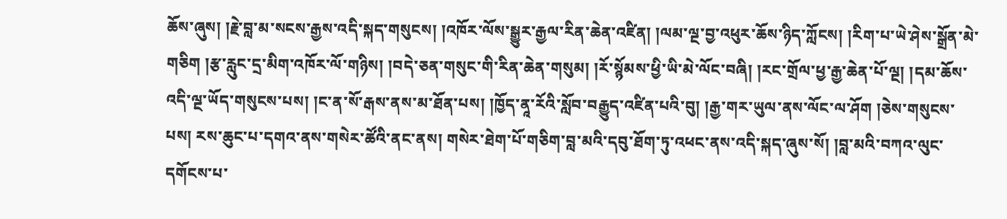ཆོས་ཞུས། །རྗེ་བླ་མ་སངས་རྒྱས་འདི་སྐད་གསུངས། །འཁོར་ལོས་སྒྱུར་རྒྱལ་རིན་ཆེན་འཛིན། །ལམ་ལྔ་བྱ་འཕུར་ཆོས་ཉིད་ཀློངས། །རིག་པ་ཡེ་ཤེས་སྒྲོན་མེ་གཅིག །རྩ་རླུང་དྲ་མིག་འཁོར་ལོ་གཉིས། །བདེ་ཅན་གསུང་གི་རིན་ཆེན་གསུམ། །རོ་སྙོམས་ཕྱི་ཡི་མེ་ལོང་བཞི། །རང་གྲོལ་ཕྱ་རྒྱ་ཆེན་པོ་ལྔ། །དམ་ཆོས་འདི་ལྔ་ཡོད་གསུངས་པས། །ང་ན་སོ་རྒས་ནས་མ་ཐོན་པས། །ཁྱོད་ནཱ་རོའི་སློབ་བརྒྱུད་འཛིན་པའི་བུ། །རྒྱ་གར་ཡུལ་ནས་ལོང་ལ་ཤོག །ཅེས་གསུངས་པས། རས་ཆུང་པ་དགའ་ནས་གསེར་ཚོའི་ནང་ནས། གསེར་ཐེག་པོ་གཅིག་བླ་མའི་དབུ་ཐོག་ཏུ་འཕང་ནས་འདི་སྐད་ཞུས་སོ། །བླ་མའི་བཀའ་ལུང་དགོངས་པ་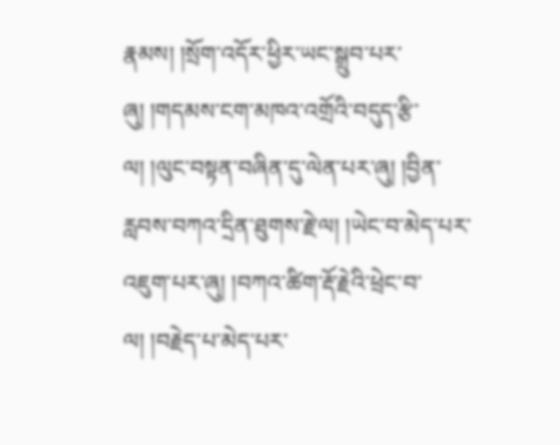རྣམས། །སྲོག་འདོར་ཕྱིར་ཡང་སྒྲུབ་པར་ཞུ། །གདམས་ངག་མཁའ་འགྲོའི་བདུད་རྩི་ལ། །ལུང་བསྟན་བཞིན་དུ་ལེན་པར་ཞུ། །བྱིན་རླབས་བཀའ་དྲིན་ཐུགས་རྗེ་ལ། །ཡེང་བ་མེད་པར་འཇུག་པར་ཞུ། །བཀའ་ཚིག་རྡོ་རྗེའི་ཕྲེང་བ་ལ། །བརྗེད་པ་མེད་པར་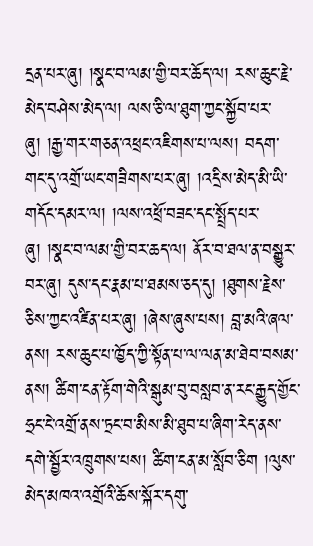དྲན་པར་ཞུ། །སྣང་བ་ལམ་གྱི་བར་ཆོད་ལ། རས་ཆུང་རྗེ་མེད་བཤེས་མེད་ལ། ལས་ཅི་ལ་ཐུག་ཀྱང་སྐྱོབ་པར་ཞུ། །རྒྱ་གར་གཅན་འཕྲང་འཇིགས་པ་ལས། བདག་གང་དུ་འགྲོ་ཡང་གཟིགས་པར་ཞུ། །འདྲིས་མེད་མི་ཡི་གདོང་དམར་ལ། །ལས་འཕྲོ་བཟང་དང་སྤྲོད་པར་ཞུ། །སྣང་བ་ལམ་གྱི་བར་ཆད་ལ། ནོར་བ་ཐལ་ན་བསྒྱུར་བར་ཞུ། དུས་དང་རྣམ་པ་ཐམས་ཅད་དུ། །ཐུགས་རྗེས་ཅིས་ཀྱང་འཛིན་པར་ཞུ། །ཞེས་ཞུས་པས། བླ་མའི་ཞལ་ནས། རས་ཆུང་པ་ཁྱོད་ཀྱི་སྟོན་པ་ལ་ལན་མ་ཐེབ་བསམ་ནས། ཚིག་ངན་རྟོག་གེའི་སྒུམ་བུ་བསླབ་ན་རང་རྒྱུད་གྱོང་ཧྲང་ངེ་འགྲོ་ནས་ཏྲང་བ་མིས་མི་ཐུབ་པ་ཞིག་རེད་ནས་དགེ་སྦྱོར་འཁྲུགས་པས། ཚིག་ངན་མ་སློབ་ཅིག །ལུས་མེད་མཁའ་འགྲོའི་ཆོས་སྐོར་དགུ་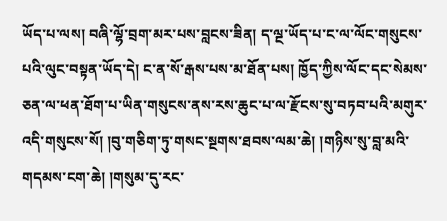ཡོད་པ་ལས། བཞི་ལྷོ་བྲག་མར་པས་བླངས་ཟིན། ད་ལྔ་ཡོད་པ་ང་ལ་ལོང་གསུངས་པའི་ལུང་བསྟན་ཡོད་དེ། ང་ན་སོ་རྒས་པས་མ་ཐོན་པས། ཁྱོད་ཀྱིས་ལོང་དང་སེམས་ཅན་ལ་ཕན་ཐོག་པ་ཡིན་གསུངས་ནས་རས་ཆུང་པ་ལ་རྫོངས་སུ་བཏབ་པའི་མགུར་འདི་གསུངས་སོ། །བུ་གཅིག་ཏུ་གསང་སྔགས་ཐབས་ལམ་ཆེ། །གཉིས་སུ་བླ་མའི་གདམས་ངག་ཆེ། །གསུམ་དུ་རང་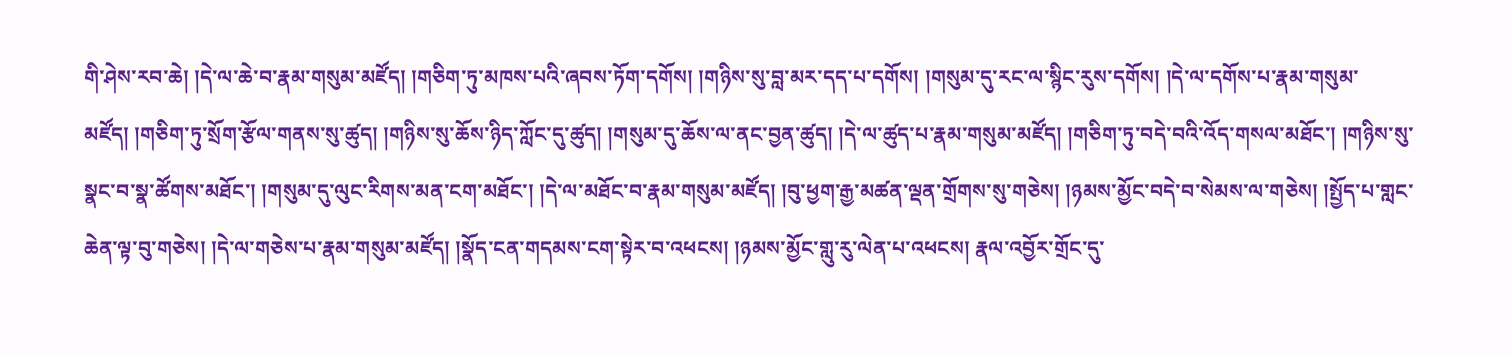གི་ཤེས་རབ་ཆེ། །དེ་ལ་ཆེ་བ་རྣམ་གསུམ་མཛོད། །གཅིག་ཏུ་མཁས་པའི་ཞབས་ཏོག་དགོས། །གཉིས་སུ་བླ་མར་དད་པ་དགོས། །གསུམ་དུ་རང་ལ་སྙིང་རུས་དགོས། །དེ་ལ་དགོས་པ་རྣམ་གསུམ་མཛོད། །གཅིག་ཏུ་སྲོག་རྩོལ་གནས་སུ་ཚུད། །གཉིས་སུ་ཆོས་ཉིད་ཀློང་དུ་ཚུད། །གསུམ་དུ་ཆོས་ལ་ནང་བྱན་ཚུད། །དེ་ལ་ཚུད་པ་རྣམ་གསུམ་མཛོད། །གཅིག་ཏུ་བདེ་བའི་འོད་གསལ་མཐོང་། །གཉིས་སུ་སྣང་བ་སྣ་ཚོགས་མཐོང་། །གསུམ་དུ་ལུང་རིགས་མན་ངག་མཐོང་། །དེ་ལ་མཐོང་བ་རྣམ་གསུམ་མཛོད། །བུ་ཕྱག་རྒྱ་མཚན་ལྡན་གྲོགས་སུ་གཅེས། །ཉམས་མྱོང་བདེ་བ་སེམས་ལ་གཅེས། །སྤྱོད་པ་གླང་ཆེན་ལྟ་བུ་གཅེས། །དེ་ལ་གཅེས་པ་རྣམ་གསུམ་མཛོད། །སྣོད་ངན་གདམས་ངག་སྟེར་བ་འཕངས། །ཉམས་མྱོང་གླུ་རུ་ལེན་པ་འཕངས། རྣལ་འབྱོར་གྲོང་དུ་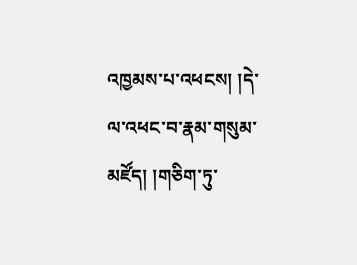འཁྱམས་པ་འཕངས། །དེ་ལ་འཕང་བ་རྣམ་གསུམ་མཛོད། །གཅིག་ཏུ་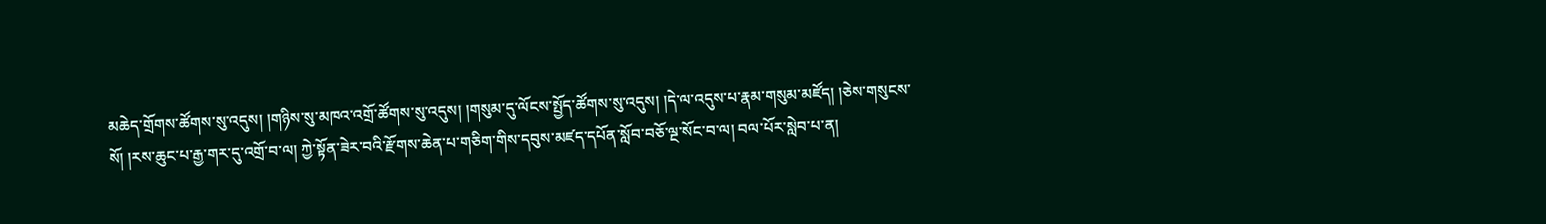མཆེད་གྲོགས་ཚོགས་སུ་འདུས། །གཉིས་སུ་མཁའ་འགྲོ་ཚོགས་སུ་འདུས། །གསུམ་དུ་ལོངས་སྤྱོད་ཚོགས་སུ་འདུས། །དེ་ལ་འདུས་པ་རྣམ་གསུམ་མཛོད། །ཅེས་གསུངས་སོ། །རས་ཆུང་པ་རྒྱ་གར་དུ་འགྲོ་བ་ལ། ཀྱེ་སྟོན་ཟེར་བའི་རྫོགས་ཆེན་པ་གཅིག་གིས་དབུས་མཛད་དཔོན་སློབ་བཅོ་ལྔ་སོང་བ་ལ། བལ་པོར་སླེབ་པ་ན།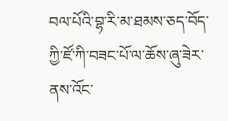བལ་པོའི་བྷ་རི་མ་ཐམས་ཅད་བོད་ཀྱི་ཛོ་ཀི་བཟང་པོ་ལ་ཆོས་ཞུ་ཟེར་ནས་འོང་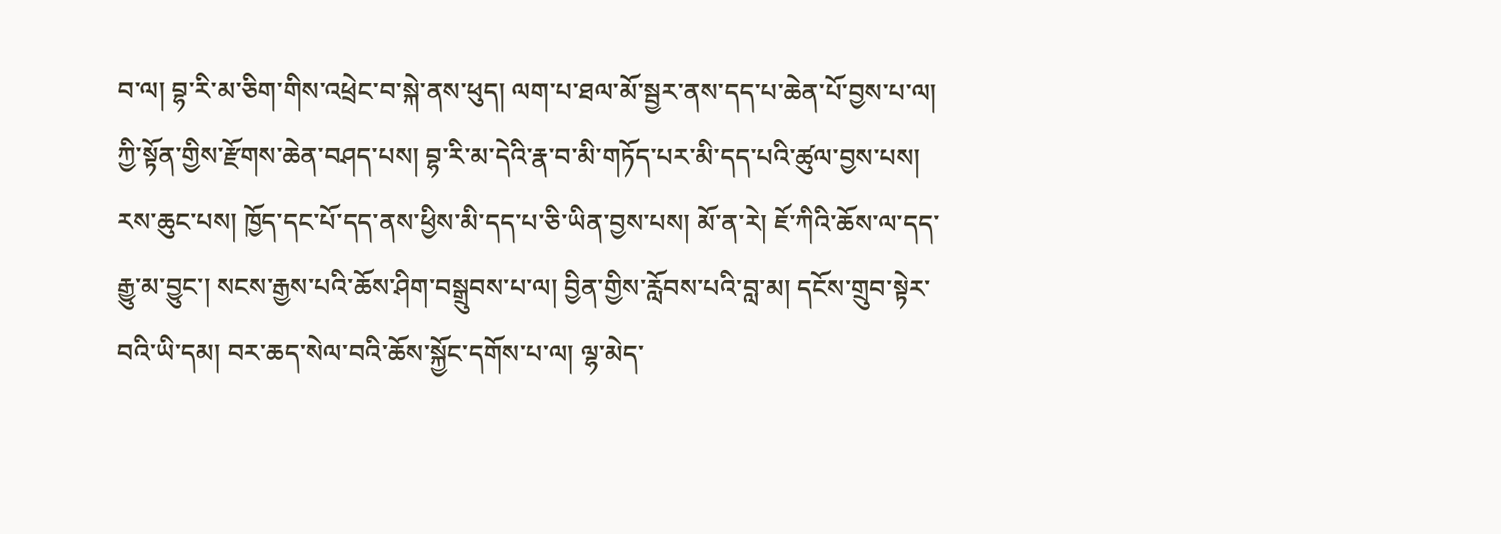བ་ལ། བྷ་རི་མ་ཅིག་གིས་འཕྲེང་བ་སྐེ་ནས་ཕུད། ལག་པ་ཐལ་མོ་སྦྱར་ནས་དད་པ་ཆེན་པོ་བྱས་པ་ལ། ཀྱི་སྟོན་གྱིས་རྫོགས་ཆེན་བཤད་པས། བྷ་རི་མ་དེའི་རྣ་བ་མི་གཏོད་པར་མི་དད་པའི་ཚུལ་བྱས་པས། རས་ཆུང་པས། ཁྱོད་དང་པོ་དད་ནས་ཕྱིས་མི་དད་པ་ཅི་ཡིན་བྱས་པས། མོ་ན་རེ། ཇོ་ཀིའི་ཆོས་ལ་དད་རྒྱུ་མ་བྱུང་། སངས་རྒྱས་པའི་ཆོས་ཤིག་བསྒྲུབས་པ་ལ། བྱིན་གྱིས་རློབས་པའི་བླ་མ། དངོས་གྲུབ་སྟེར་བའི་ཡི་དམ། བར་ཆད་སེལ་བའི་ཆོས་སྐྱོང་དགོས་པ་ལ། ལྷ་མེད་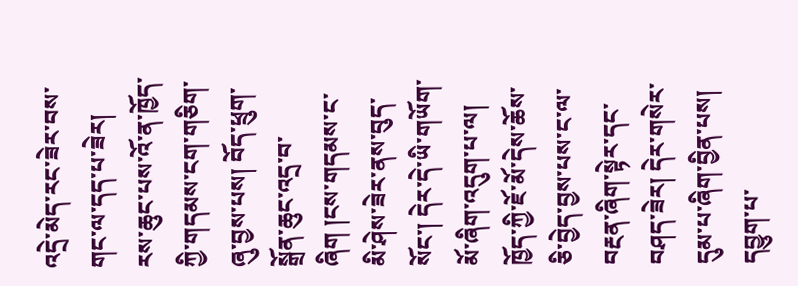འདྲེ་མེད་རང་ཟེར་བས་གང་ལ་དད་པ་ཟེར། རས་ཆུང་པས་འོ་ན་ཁྱོད་ཀྱི་གདམས་ངག་གཅིག་ཞུ་བྱས་པས། བོད་ཕྲུག་སྒྲོན་ཆུང་འདྲ་བ་ཞིག །ངས་གདམས་ང་མི་ཤེས་ཟེར་ནས་བུད་སོང་། དེར་དེ་ཡི་གཡོག་མོ་ཞིག་འདུག་པ་ལ། ཁྱོད་ཀྱི་ཇོ་མོ་དེས་ཆོས་ཅི་བྱེད་བྱས་པས་ང་ལ་བརྔན་ཞིག་སྟེར་དང་བཤད་ཟེར། དེར་གསེར་དུམ་པ་ཞིག་བྱིན་པས། དབྱུག་པ་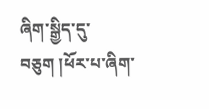ཞིག་སྒྱིད་དུ་བཅུག །ཕོར་པ་ཞིག་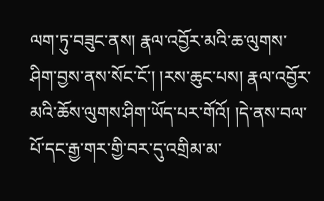ལག་ཏུ་བཟུང་ནས། རྣལ་འབྱོར་མའི་ཆ་ལུགས་ཤིག་བྱས་ནས་སོང་ངོ་། །རས་ཆུང་པས། རྣལ་འབྱོར་མའི་ཆོས་ལུགས་ཤིག་ཡོད་པར་གོའོ། །དེ་ནས་བལ་པོ་དང་རྒྱ་གར་གྱི་བར་དུ་འགྲིམ་མ་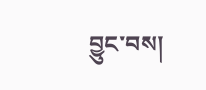བྱུང་བས།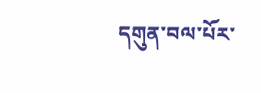དགུན་བལ་པོར་